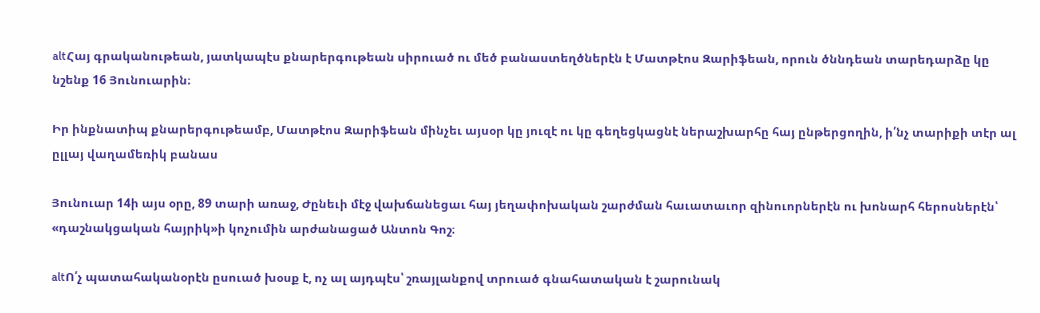altՀայ գրականութեան, յատկապէս քնարերգութեան սիրուած ու մեծ բանաստեղծներէն է Մատթէոս Զարիֆեան, որուն ծննդեան տարեդարձը կը նշենք 16 Յունուարին։

Իր ինքնատիպ քնարերգութեամբ, Մատթէոս Զարիֆեան մինչեւ այսօր կը յուզէ ու կը գեղեցկացնէ ներաշխարհը հայ ընթերցողին, ի՛նչ տարիքի տէր ալ ըլլայ վաղամեռիկ բանաս

Յունուար 14ի այս օրը, 89 տարի առաջ, Ժընեւի մէջ վախճանեցաւ հայ յեղափոխական շարժման հաւատաւոր զինուորներէն ու խոնարհ հերոսներէն՝ «դաշնակցական հայրիկ»ի կոչումին արժանացած Անտոն Գոշ։

altՈ՛չ պատահականօրէն ըսուած խօսք է, ոչ ալ այդպէս՝ շռայլանքով տրուած գնահատական է շարունակ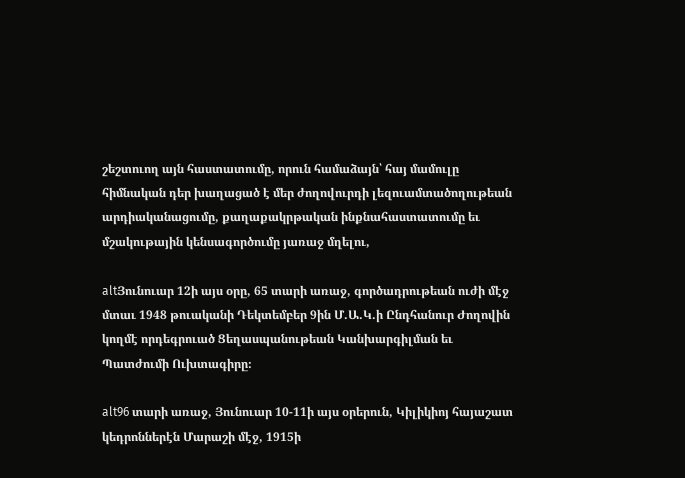շեշտուող այն հաստատումը, որուն համաձայն՝ հայ մամուլը հիմնական դեր խաղացած է մեր ժողովուրդի լեզուամտածողութեան արդիականացումը, քաղաքակրթական ինքնահաստատումը եւ մշակութային կենսագործումը յառաջ մղելու,

altՅունուար 12ի այս օրը, 65 տարի առաջ, գործադրութեան ուժի մէջ մտաւ 1948 թուականի Դեկտեմբեր 9ին Մ.Ա.Կ.ի Ընդհանուր Ժողովին կողմէ որդեգրուած Ցեղասպանութեան Կանխարգիլման եւ Պատժումի Ուխտագիրը։

alt96 տարի առաջ, Յունուար 10-11ի այս օրերուն, Կիլիկիոյ հայաշատ կեդրոններէն Մարաշի մէջ, 1915ի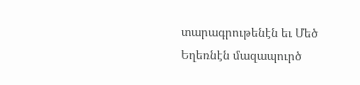տարագրութենէն եւ Մեծ Եղեռնէն մազապուրծ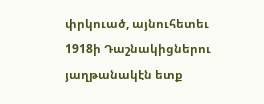փրկուած, այնուհետեւ 1918ի Դաշնակիցներու յաղթանակէն ետք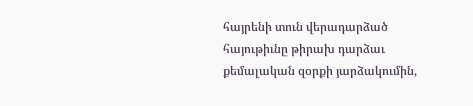հայրենի տուն վերադարձած հայութիւնը թիրախ դարձաւ քեմալական զօրքի յարձակումին,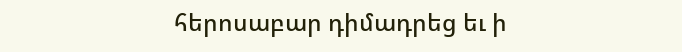հերոսաբար դիմադրեց եւ ի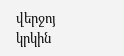վերջոյ կրկին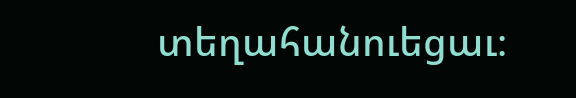տեղահանուեցաւ։